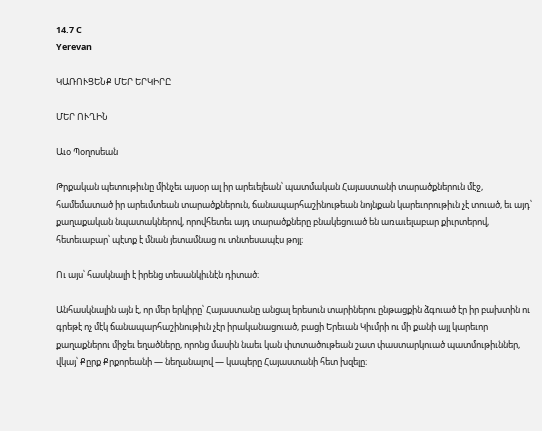14.7 C
Yerevan

ԿԱՌՈՒՑԵՆՔ ՄԵՐ ԵՐԿԻՐԸ

ՄԵՐ ՈՒՂԻՆ

Աւօ Պօղոսեան

Թրքական պետութիւնը մինչեւ այսօր ալ իր արեւելեան՝ պատմական Հայաստանի տարածքներուն մէջ, համեմատած իր արեւմտեան տարածքներուն, ճանապարհաշինութեան նոյնքան կարեւորութիւն չէ տուած, եւ այդ՝ քաղաքական նպատակներով, որովհետեւ այդ տարածքները բնակեցուած են առաւելաբար քիւրտերով, հետեւաբար՝ պէտք է մնան յետամնաց ու տնտեսապէս թոյլ։

Ու այս՝ հասկնալի է իրենց տեսանկիւնէն դիտած։

Անհասկնալին այն է, որ մեր երկիրը՝ Հայաստանը անցալ երեսուն տարիներու ընթացքին ձգուած էր իր բախտին ու գրեթէ ոչ մէկ ճանապարհաշինութիւն չէր իրականացուած, բացի Երեւան Կիւմրի ու մի քանի այլ կարեւոր քաղաքներու միջեւ եղածները, որոնց մասին նաեւ կան փտտածութեան շատ փաստարկուած պատմութիւններ, վկայ՝ Քըրք Քրքորեանի — նեղանալով — կապերը Հայաստանի հետ խզելը։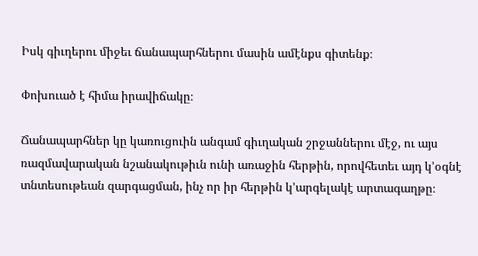Իսկ գիւղերու միջեւ ճանապարհներու մասին ամէնքս գիտենք։

Փոխուած է հիմա իրավիճակը։

Ճանապարհներ կը կառուցուին անգամ գիւղական շրջաններու մէջ, ու այս ռազմավարական նշանակութիւն ունի առաջին հերթին, որովհետեւ այդ կ՚օգնէ տնտեսութեան զարգացման, ինչ որ իր հերթին կ՚արգելակէ արտագաղթը։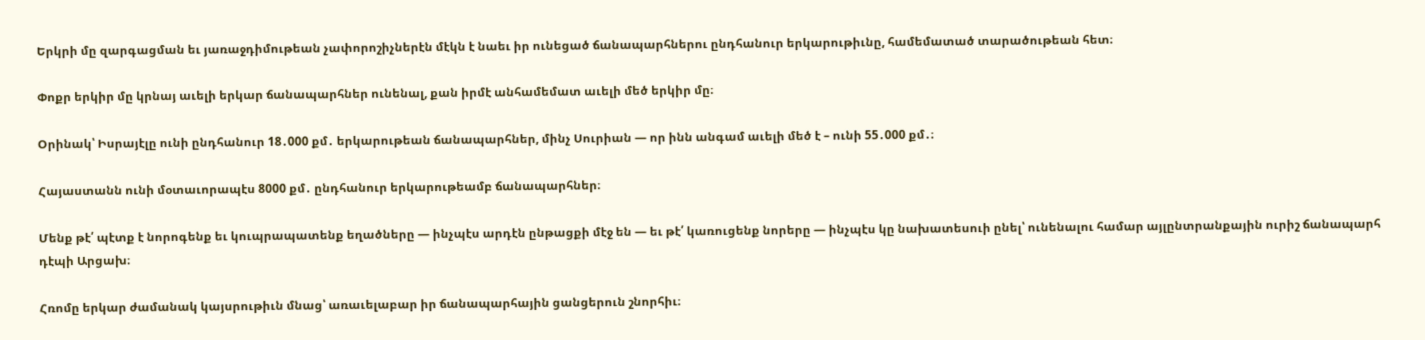Երկրի մը զարգացման եւ յառաջդիմութեան չափորոշիչներէն մէկն է նաեւ իր ունեցած ճանապարհներու ընդհանուր երկարութիւնը, համեմատած տարածութեան հետ։

Փոքր երկիր մը կրնայ աւելի երկար ճանապարհներ ունենալ, քան իրմէ անհամեմատ աւելի մեծ երկիր մը։

Օրինակ՝ Իսրայէլը ունի ընդհանուր 18․000 քմ․ երկարութեան ճանապարհներ, մինչ Սուրիան — որ ինն անգամ աւելի մեծ է – ունի 55․000 քմ․։

Հայաստանն ունի մօտաւորապէս 8000 քմ․ ընդհանուր երկարութեամբ ճանապարհներ։

Մենք թէ՛ պէտք է նորոգենք եւ կուպրապատենք եղածները — ինչպէս արդէն ընթացքի մէջ են — եւ թէ՛ կառուցենք նորերը — ինչպէս կը նախատեսուի ընել՝ ունենալու համար այլընտրանքային ուրիշ ճանապարհ դէպի Արցախ։

Հռոմը երկար ժամանակ կայսրութիւն մնաց՝ առաւելաբար իր ճանապարհային ցանցերուն շնորհիւ։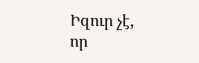Իզուր չէ, որ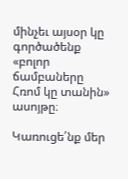մինչեւ այսօր կը գործածենք «բոլոր ճամբաները Հռոմ կը տանին» ասոյթը։

Կառուցե՛նք մեր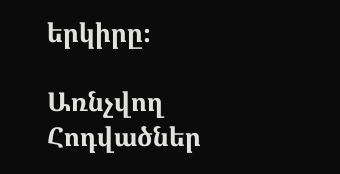երկիրը։

Առնչվող Հոդվածներ